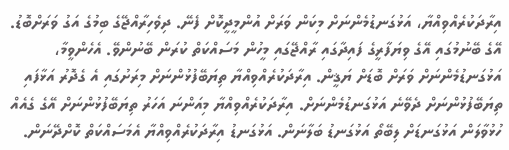އިރާދަކުރެއްވިއްޔާ، އަޅުގަނޑުމެންނަށް މިކަން ވަރަށް އުންމީދީކޮށް ފެނޭ. ދިވެހިރާއްޖޭގެ ބިމުގެ އަގު ވަރަށްބޮޑު. އޭގެ ބޭނުމުގައި އޭގެ ވިޔަފާރީގެ ފައިދާގައި ރާއްޖޭގައި މީހުން މަސައްކަތް ކުރަން ބޭނުންވޭ. އެހެންވީމާ، އަޅުގަނޑުމެންނަށް ވަރަށް ބޮޑަށް ޔަޤީން. އިރާދަކުރެއްވިއްޔާ ތިޔަބޭފުޅުންނަށް މިރަށުގައި އެ ގެދޮރު އަޅާފައި ތިޔަބޭފުޅުންނަށް ދެވޭނެ އަޅުގަނޑުމެންނަށް. އިރާދަކުރެއްވިއްޔާ މިއަންނަ އަހަރު ތިޔަބޭފުޅުންނަށް އޭގެ ގެއެއް ހުޅުވާލަން އަޅުގަނޑަށް ލިބޭތޯ އަޅުގަނޑު ބަލާނަން. އަޅުގަނޑު އިރާދަކުރެއްވިއްޔާ އެމަސައްކަތް ކޮށްދޭނަން.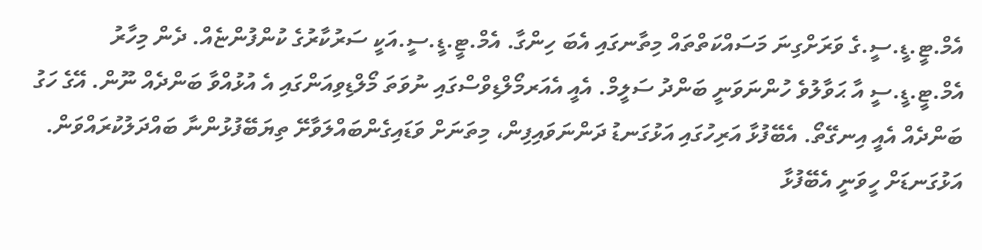އެމް.ޓީ.ޑީ.ސީ.ގެ ވަރަށްގިނަ މަސައްކަތްތައް މިތާނގައި އެބަ ހިންގާ. އެމް.ޓީ.ޑީ.ސީ.އަކީ ސަރުކާރުގެ ކުންފުންޏެއް. ދެން މިހާރު އެމް.ޓީ.ޑީ.ސީ އާ ޙަވާލުވެ ހުންނަވަނީ ބަންދު ސަލީމް. އެއީ އެއަރމޯލްޑިވްސްގައި ނުވަތަ މޯލްޑިވިއަންގައި އެ އުޅުއްވާ ބަންދެއް ނޫން. އޭގެ ހަގު ބަންދެއް އެއީ އިނގޭތޯ. އެބޭފުޅާ އަރިހުގައި އަޅުގަނޑު ދަންނަވައިފިން، މިތަނަށް ވަޑައިގެންބައްލަވާށޭ ތިޔަބޭފުޅުންނާ ބައްދަލުކުރައްވަން. އަޅުގަނޑަށް ހީވަނީ އެބޭފުޅާ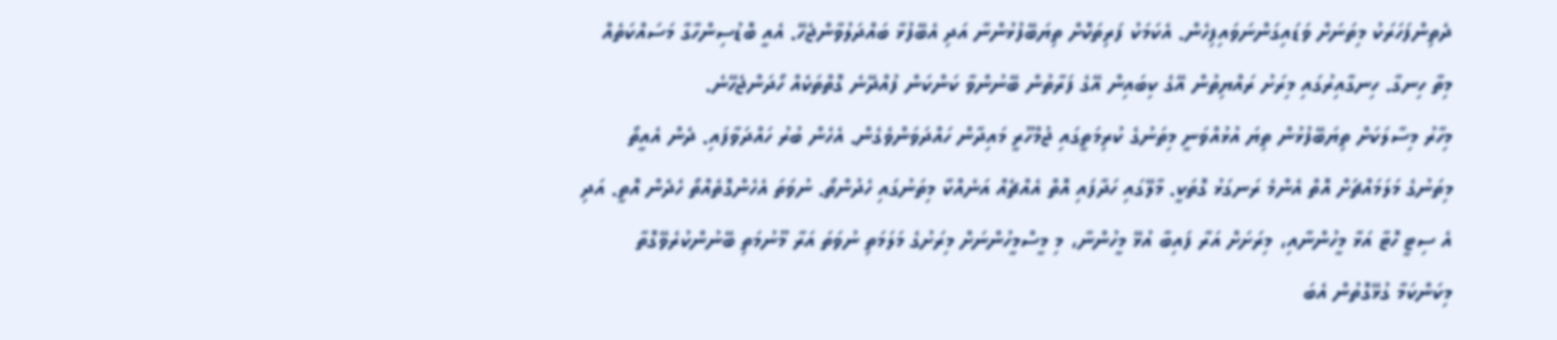ދެތިންފަހަރަކު މިތަނަށް ވަޑައިގަންނަވައިފިހެން. އެކަމަކު ފަރިތަކޮށް ތިޔަބޭފުޅުންނާ އަދި އެބޭފުޅާ ބައްދަލުވާންޖެހޭ. އެއީ ބޮޑުސިންހާގާ މަސައްކަތެއް މިތާ ހިނގާ. ހިނގާއިރުގައި މިރަށު ރައްޔިތުން އޭގެ ކިބައިން އޭގެ ފަރާތުން ބޭނުންވާ ކަންކަން ފުއްދޭނެ ގޮތްތަކެއް ހޯދަންޖެހޭނެ.
މިހާރު މިސާލަކަށް ތިޔަބޭފުޅުން ތިޔަ އުޅުއްވަނީ މިތަނުގެ ކުރިމަތީގައި ޖުމްހޫރީ މައިދާން ހައްދަވަންވެގެން. އެހެން ބުރު ހައްދަވާފައި. ދެން އެއީތޯ މިތަނުގެ މަލަމައްޗަށް އޮތް އެންމެ ރަނގަޅު ގޮތަކީ. މާލޭގައި ހަދާފައި އޮތް އެއްޗެއް އަނެއްކާ މިތަނުގައި ހެދުންތޯ. ނުވަތަ އެހެންގޮތެއްތޯ ހެދެން އޮތީ. އަދި އެ ސިޓީ ހޮޓާ އަޅާ މީހުންނާއި، މިރަށަށް އަރާ ފައިބާ އުޅޭ މީހުންނާ، މި މީސްމީހުންނަށް މިރަށުގެ މަލަމަތި ނުވަތަ އަރާ މޫނުމަތި ބޭނުންކުރެވޭގޮތާ މިކަންކަމާ ގުޅޭގޮތުން އެބަ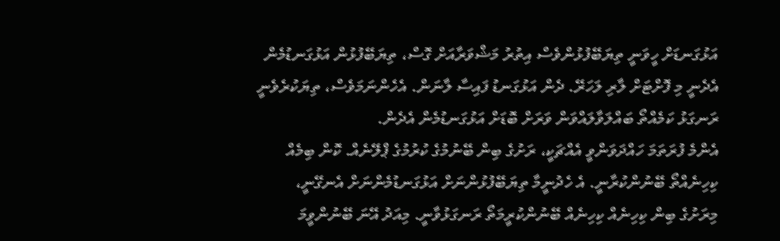އަޅުގަނޑަށް ހީވަނީ ތިޔަބޭފުޅުންވެސް އިތުރު މަޝްވަރާއަށް ގޮސް، ތިޔަބޭފުޅުން އަޅުގަނޑުމެން އެދެނީ މި ފޮށްޓަށް ލާރި ލަހަރޭ. ދެން އަޅުގަނޑު ފައިސާ ލާނަން. އެހެންނަމަވެސް، ތިޔަކުރެވެނީ ރަނގަޅު ކަމެއްތޯ ބައްލަވާލައްވަން ވަރަށް ބޮޑަށް އަޅުގަނޑުމެން އެދެން.
އެންމެ ފުރަތަމަ ހައްދަވަންވީ އެއްޗަކީ، ރަށުގެ ބިން ބޭނުމުގެ ކުރުމުގެ ޕްލޭނެއް. ކޮން ބިމެއް ކިހިނެއްތޯ ބޭނުންކުރާނީ. އެ ހެދުނީމާ ތިޔަބޭފުޅުންނަށް އަޅުގަނޑުމެންނަށް އެނގޭނީ، މިރަށުގެ ބިން ކިހިނެއް ކިހިނެއް ބޭނުންކުރީމަތޯ ރަނގަޅުވާނީ. މިއަދު އޭނަ ބޭނުންވީމަ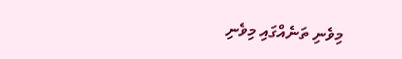މިވެނި ތަނެއްގައި މިވެނި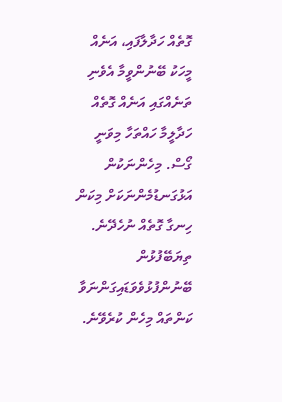ގޮތެއް ހަދާލާފައި، އަނެއް މީހަކު ބޭނުންވީމާ އެވެނި ތަނެއްގައި އަނެއް ގޮތެއް ހަދާލީމާ ހައްތަހާ މިވަނީ ގޯސް. މިހެންނަކުން އަޅުގަނޑުމެންނަކަށް މިކަން ހިނގާ ގޮތެއް ނުހެދޭނެ. ތިޔަބޭފުޅުން ބޭނުންފުޅުވެވަޑައިގަންނަވާ ކަންތައް މިހެން ކުރެވޭނެ.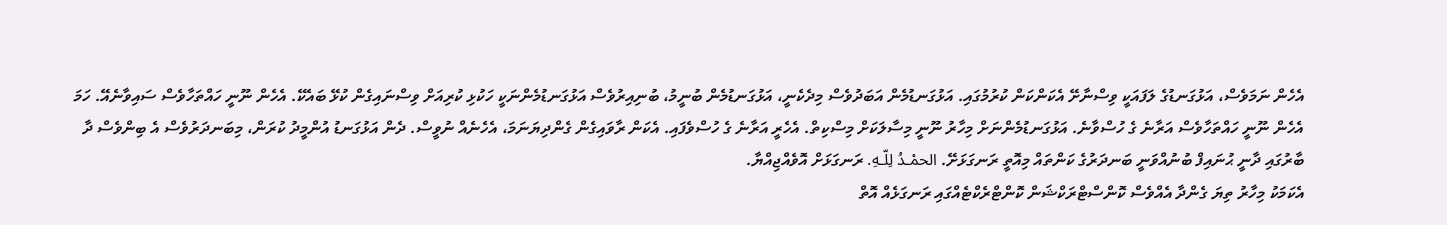އެހެން ނަމަވެސް، އަޅުގަނޑުގެ ލަފައަކީ ވިސްނާށޭ އެކަންކަން ކުރުމުގައި. އަޅުގަނޑުމެން އަބަދުވެސް މިދެކެނީ، އަޅުގަނޑުމެން ބުނީމު، ބުނިއިރުވެސް އަޅުގަނޑުމެންނަކީ ހަކުޅި ކުރިއަށް ވިސްނައިގެން ކުޅޭ ބައެކޭ. އެހެން ނޫނީ ހައްތަހާވެސް ސައިވާނެއޭ. ހަމަ އެހެން ނޫނީ ހައްތަހާވެސް އަރާނެ ގެ ހުސްވާނެ. އަޅުގަނޑުމެންނަށް މިހާރު ނޫނީ މިސާލަކަށް މިސްކިތް. އެހެރީ އަރާނެ ގެ ހުސްވެފައި. އެކަން ރާވައިގެން ގެންދިޔަނަމަ، އެހެނެއް ނުވީސް. ދެން އަޅުގަނޑު އުންމީދު ކުރަން، މިބަނދަރުވެސް އެ ބިންވެސް ދާ ބާރުގައި ދާނީ ޙުނައިފް ބުނުއްވަނީ ބަނދަރުގެ ކަންތައް މިއޮތީ ރަނގަޅަށޭ. الحمْـدُ لِلّـهِ. ރަނގަޅަށް އޮވެއްޖިއްޔާ.
އެކަމަކު މިހާރު ތިޔަ ގެންދާ އެއްވެސް ކޮންސްޓްރަކްޝަން ކޮންޓްރެކްޓެއްގައި ރަނގަޅެއް އޮތް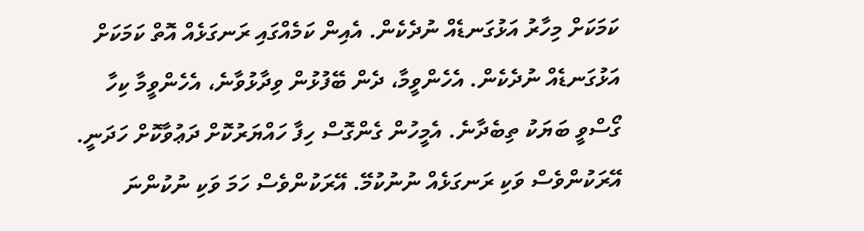ކަމަކަށް މިހާރު އަޅުގަނޑެއް ނުދެކެން. އެއިން ކަމެއްގައި ރަނގަޅެއް އޮތް ކަމަކަށް އަޅުގަނޑެއް ނުދެކެން. އެހެންވީމާ، ދެން ބޭފުޅުން ވިދާޅުވާނެ، އެހެންވީމާ ކިހާ ގޯސްވީ ބަޔަކު ތިބެދާނެ. އެމީހުން ގެންގޮސް ހިފާ ހައްޔަރުކޮށް ދަޢުވާކޮށް ހަދަނީ. އޭރަކުންވެސް ވަކި ރަނގަޅެއް ނުނުކުމޭ. އޭރަކުންވެސް ހަމަ ވަކި ނުކުންނަ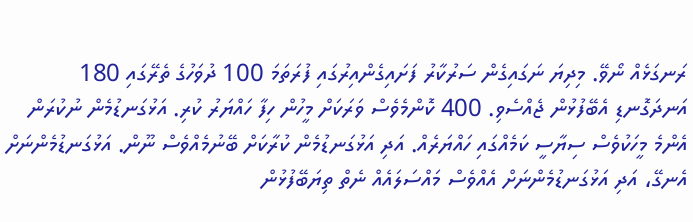ރަނގަޅެއް ނޯވޭ. މިދިޔަ ނަގައިގެން ސަރުކާރު ފަށައިގެންއިރުގައި ފުރަތަމަ 100 ދުވަހުގެ ތެރޭގައި 180 އަނދަގޮނޑި އެބޭފުޅުން ޖެއްސެވި. 400 ކޮންމެވެސް ވަރަކަށް މީހުން ހިފާ ހައްޔަރު ކުރި. އަޅުގަނޑުމެން ނުކުރަން އެންމެ މީހަކުވެސް ސިޔާސީ ކަމެއްގައި ހައްޔަރެއް. އަދި އަޅުގަނޑުމެން ކުރާކަށް ބޭނުމެއްވެސް ނޫން. އަޅުގަނޑުމެންނަށް އެނގޭ، އަދި އަޅުގަނޑުމެންނަށް އެއްވެސް މައްސަލައެއް ނެތް ތިޔަބޭފުޅުން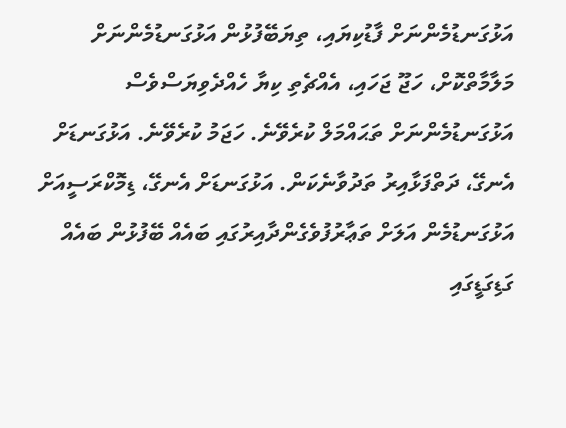އަޅުގަނޑުމެންނަށް ފާޑުކިޔައި، ތިޔަބޭފުޅުން އަޅުގަނޑުމެންނަށް މަލާމާތްކޮށް، ހަޖޫ ޖަހައި، އެއްޗެތި ކިޔާ ހެއްދެވިޔަސްވެސް އަޅުގަނޑުމެންނަށް ތަޙައްމަލް ކުރެވޭނެ. ހަޖަމު ކުރެވޭނެ. އަޅުގަނޑަށް އެނގޭ، ދަތްފަޅާއިރު ތަދުވާނެކަން. އަޅުގަނޑަށް އެނގޭ، ޑިމޮކްރަސީއަށް އަޅުގަނޑުމެން އަލަށް ތަޢާރުފުވެގެންދާއިރުގައި ބައެއް ބޭފުޅުން ބައެއް ގަޑިގަޑީގައި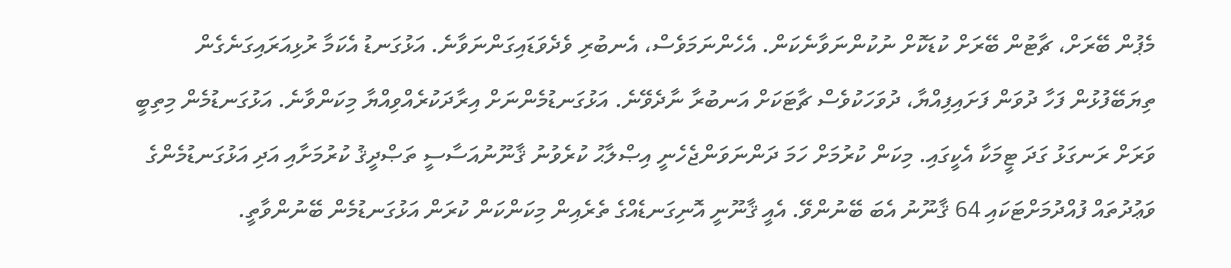މެޕުން ބޭރަށް، ޗާޓުން ބޭރަށް ކުޑަކޮށް ނުކުންނަވާނެކަން. އެހެންނަމަވެސް، އެނބުރި ވެދެވަޑައިގަންނަވާނެ. އަޅުގަނޑު އެކަމާ ރުޅިއަރައިގަނެގެން ތިޔަބޭފުޅުން ފަހާ ދުވަން ފަށައިފިއްޔާ، ދުވަހަކުވެސް ޗާޓަކަށް އަނބުރާ ނާދެވޭނެ. އަޅުގަނޑުމެންނަށް އިރާދަކުރެއްވިއްޔާ މިކަންވާނެ. އަޅުގަނޑުމެން މިތިބީ ވަރަށް ރަނގަޅު ގަދަ ޓީމަކާ އެކީގައި. މިކަން ކުރުމަށް ހަމަ ދަންނަވަންޖެހެނީ އިޞްލާޙު ކުރެވުނު ޤާނޫނުއަސާސީ ތަޞްދީޤު ކުރުމަށާއި އަދި އަޅުގަނޑުމެންގެ ވަޢުދުތައް ފުއްދުމަށްޓަކައި 64 ޤާނޫނު އެބަ ބޭނުންވޭ. އެއީ ޤާނޫނީ އޮނިގަނޑެއްގެ ތެރެއިން މިކަންކަން ކުރަން އަޅުގަނޑުމެން ބޭނުންވާތީ.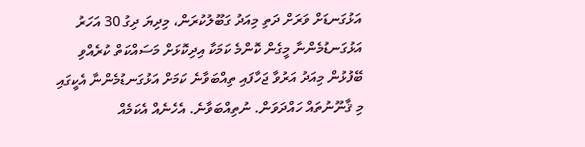އަޅުގަނޑަށް ވަރަށް ދަތި މިއަދު ގަބޫލުކުރަން، މިދިޔަ ދިގު 30 އަހަރު އަޅުގަނޑުމެންނާ މީގެން ކޮންމެ ކަމަކާ އިދިކޮޅަށް މަސައްކަތް ކުރެއްވި ބޭފުޅުން މިއަދު އަރުވާ ޖަހާފައި ތިއްބަވާނެ ކަމަށް އަޅުގަނޑުމެންނާ އެކީގައި މި ޤާނޫނުތައް ހައްދަވަން. ނުތިއްބަވާނެ. އެހެނެއް އެކަމެއް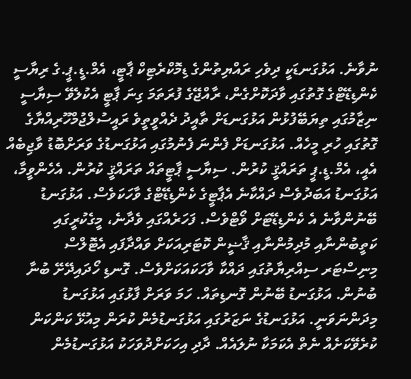ނުވާނެ. އަޅުގަނޑަކީ ދިވެހި ރައްޔިތުންގެ ޑިމޮކްރެޓިކް ޕާޓީ، އެމް.ޑީ.ޕީ.ގެ ރިޔާސީ ކެންޑިޑޭޓްގެ ގޮތުގައި ވާދަކޮށްގެން، ރާއްޖޭގެ ފުރަތަމަ ގިނަ ޕާޓީ އެކުލެވޭ ސިޔާސީ ނިޒާމުގައި ތިޔަބޭފުޅުން އަޅުގަނޑަށް ތާއީދު ދެއްވީތީވެ ރައީސުލްޖުމްހޫރިއްޔާގެ ގޮތުގައި ހުރި މީހެއް. އަޅުގަނޑަށް ފެންނަ ފެނުމުގައި އަޅުގަނޑުގެ ވަރަށްބޮޑު ވާޖިބެއް އެއީ، އެމް.ޑީ.ޕީ ތަރައްޤީ ކުރުން. ސިޔާސީ ޕާޓީތައް ތަރައްޤީ ކުރުން. އެހެންވީމާ، އަޅުގަނޑު އަބަދުވެސް ދައްކާނެ އެޕާޓީގެ ކެންޑިޑޭޓްގެ ވާހަކަވެސް. އަޅުގަނޑު ބޭނުންވާނެ އެ ކެންޑިޑޭޓަށް ވޯޓްވެސް. ފަހަރެއްގައި ވެދާނެ، މީގެކުރީގައި ކަތީބުންނާއި މުދިމުންނާއި ޤާޟީން ކޮޓަރިއަކަށް ވައްދާފައި އެޓޮލްސް މިނިސްޓަރ ސިއްރިޔާތުގައި ދައްކާ ވާހަކައަކަށްވެސް. ގޮނޑި ހޯދައިދޭށޭ ބުނާ ބުނުން. އަޅުގަނޑު ބޭނުން ގޮނޑިތައް. ހަމަ ވަރަށް ފާޅުގައި އަޅުގަނޑު މިދަންނަވަނީ. އަޅުގަނޑުގެ ނަޒަރުގައި އަޅުގަނޑުމެން ކުރަން މިއުޅޭ ކަންކަން ކުރެވޭކަށެއް ނެތް އެކަމަކާ ނުލައެއް. ދާދި އިހަކަށްދުވަހަކު އަޅުގަނޑުމެން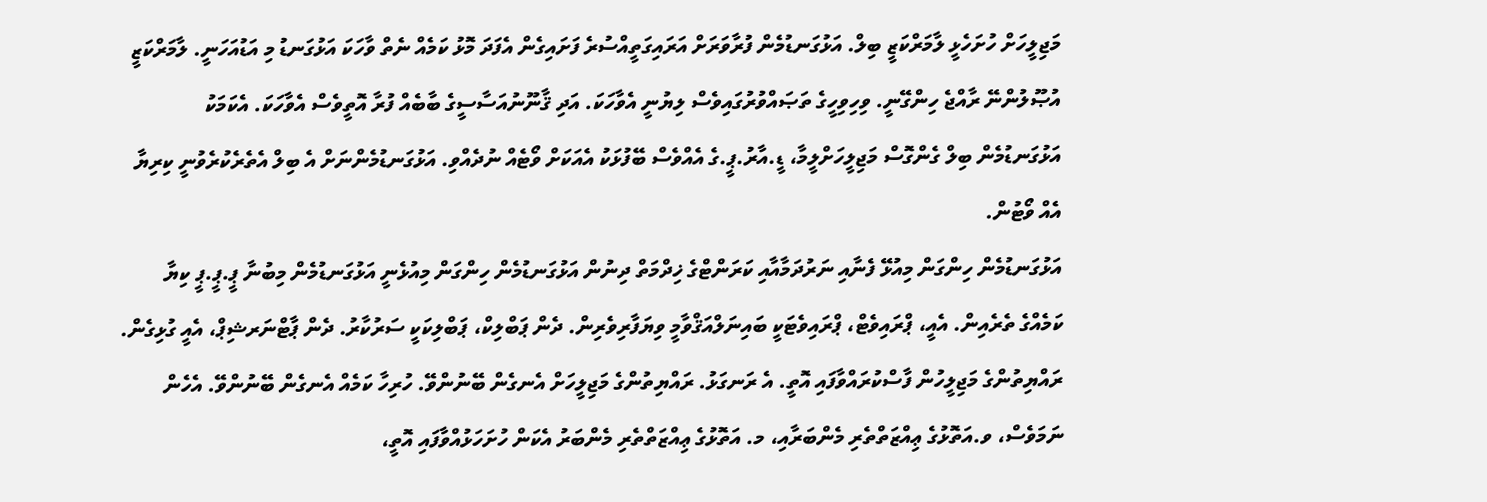މަޖިލީހަށް ހުށަހެޅީ ލާމަރްކަޒީ ބިލް. އަޅުގަނޑުމެން ފުރާވަރަށް އަރައިގަތީއްސުރެ ފަށައިގެން އެފަދަ މޮޅު ކަމެއް ނެތް ވާހަކަ އަޅުގަނޑު މި އަޑުއަހަނީ. ލާމަރްކަޒީ އުޞޫލުންނޭ ރާއްޖެ ހިންގޭނީ. ވިހިވިހީގެ ތަޞައްވުރުގައިވެސް ލިޔުނީ އެވާހަކަ. އަދި ޤާނޫނުއަސާސީގެ ބާބެއް ފުރާ އޮތީވެސް އެވާހަކަ. އެކަމަކު އަޅުގަނޑުމެން ބިލް ގެންގޮސް މަޖިލީހަށްލީމާ، ޑީ.އާރު.ޕީ.ގެ އެއްވެސް ބޭފުޅަކު އެއަކަށް ވޯޓެއް ނުދެއްވި. އަޅުގަނޑުމެންނަށް އެ ބިލް އެތެރެކުރެވުނީ ކިރިޔާ އެއް ވޯޓުން.
އަޅުގަނޑުމެން ހިންގަން މިއުޅޭ ފެނާއި ނަރުދަމާއާއި ކަރަންޓްގެ ޚިދްމަތް ދިނުން އަޅުގަނޑުމެން ހިންގަން މިއުޅެނީ އަޅުގަނޑުމެން މިބުނާ ޕީ.ޕީ.ޕީ ކިޔާ ކަމެއްގެ ތެރެއިން. އެއީ، ޕްރައިވެޓް، ޕްރައިވެޓަކީ ބައިނަލްއަޤްވާމީ ވިޔަފާރިވެރިން. ދެން ޕަބްލިކް، ޕަބްލިކަކީ ސަރުކާރު. ދެން ޕާޓްނަރޝިޕް، އެއީ ގުޅިގެން. ރައްޔިތުންގެ މަޖިލީހުން ފާސްކުރައްވާފައި އޮތީ. އެ ރަނގަޅު. ރައްޔިތުންގެ މަޖިލީހަށް އެނގެން ބޭނުންވޭ. ހުރިހާ ކަމެއް އެނގެން ބޭނުންވޭ. އެހެން ނަމަވެސް، ވ.އަތޮޅުގެ ޢިއްޒަތްތެރި މެންބަރާއި، މ. އަތޮޅުގެ ޢިއްޒަތްތެރި މެންބަރު އެކަން ހުށަހަޅުއްވާފައި އޮތީ،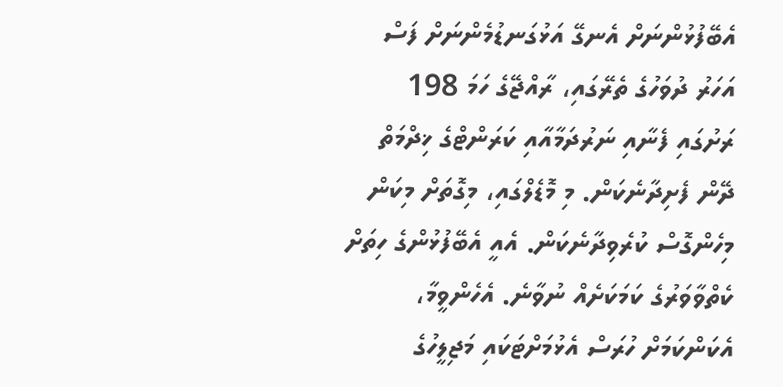އެބޭފުޅުންނަށް އެނގޭ އަޅުގަނޑުމެންނަށް ފަސް އަހަރު ދުވަހުގެ ތެރޭގައި، ރާއްޖޭގެ ހަމަ 198 ރަށުގައި ފެނާއި ނަރުދަމާއާއި ކަރަންޓްގެ ޚިދްމަތް ދޭން ފެށިދާނެކަން. މި މޮޑެލްގައި، މިގޮތަށް މިކަން މިހެންގޮސް ކުރެވިދާނެކަން. އެއީ އެބޭފުޅުންގެ ހިތަށް ކެތްވާވަރުގެ ކަމަކަށެއް ނުވާނެ. އެހެންވީމާ، އެކަންކަމަށް ހުރަސް އެޅުމަށްޓަކައި މަޖިލީހުގެ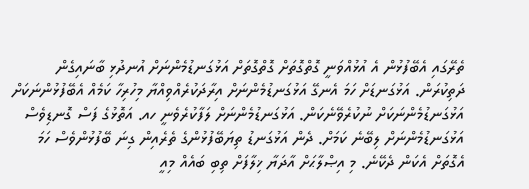ތެރޭގައި އެބޭފުޅުން އެ އުޅުއްވަނީ ގޮތްގޮތަށް ގޮތްގޮތަށް އަޅުގަނޑުމެންނަށް އުނދުޅި ބާނައިގެން ދަތިކުރަން. އަޅުގަނޑަށް ހަމަ އެނގޭ އަޅުގަނޑުމެންނަށް އިރާދަކުރެއްވިއްޔާ މިހުރިހާ ކަމެއް އެބޭފުޅުންނަކަށް އަޅުގަނޑުމެންނަކަށް ނުކުރެވޭނެކަން. އަޅުގަނޑުމެންނަށް ލަފާކުރެވެނީ ހއ. އަތޮޅުގެ ފަސް ގޮނޑިވެސް އަޅުގަނޑުމެންނަށް ލިބޭނެ ކަމަށް. ދެން އަޅުގަނޑު ތިޔަބޭފުޅުންގެ ތެރެއިން ގިނަ ބޭފުޅުންވެސް ހަމަ އެގޮތަށް އެކަން ދެކޭނެ. މި އިޞްލާޙަށް އާދަޔާ ޚިލާފަށް ތިބި ބައެއް މިއީ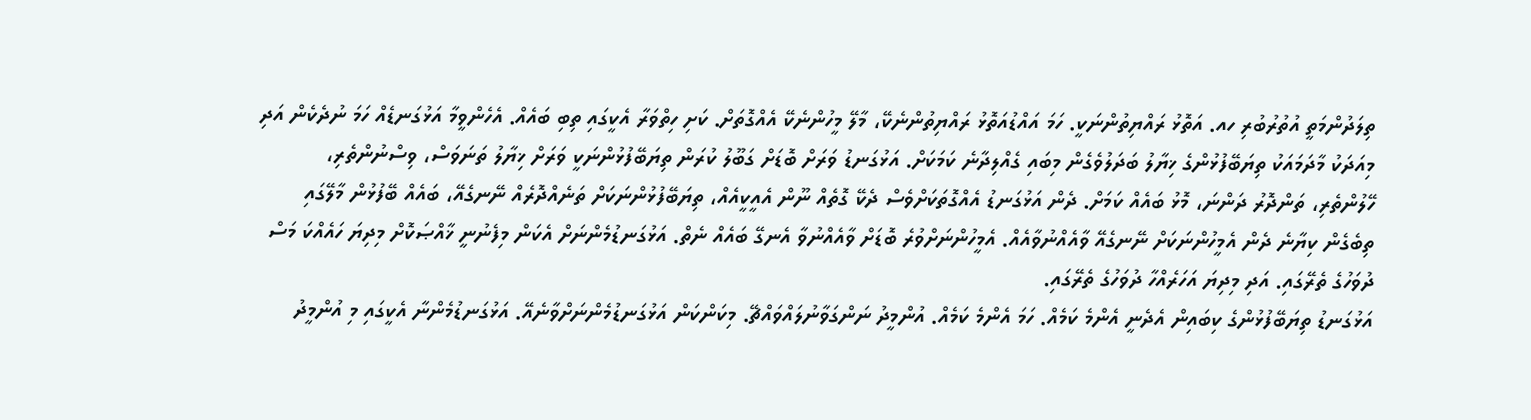ތިލަދުންމަތީ އުތުރުބުރި ހއ. އަތޮޅު ރައްޔިތުންނަކީ. ހަމަ އައްޑުއަތޮޅު ރައްޔިތުންނެކޭ، މާލޭ މީހުންނެކޭ އެއްގޮތަށް. ކަށި ހިތްވަރާ އެކީގައި ތިބި ބައެއް. އެހެންވީމާ އަޅުގަނޑެއް ހަމަ ނުދެކެން އަދި މިއަދަކު މާދަމައަކު ތިޔަބޭފުޅުންގެ ޚިޔާލު ބަދަލުވެގެން މިބައި ގެއްލިދާނެ ކަމަކަށް. އަޅުގަނޑު ވަރަށް ބޮޑަށް ގަބޫލު ކުރަން ތިޔަބޭފުޅުންނަކީ ވަރަށް ޚިޔާލު ތަނަވަސް، ވިސްނުންތެރި، ހޭލުންތެރި، ތަންދޮރު ދަންނަ، މޮޅު ބައެއް ކަމަށް. ދެން އަޅުގަނޑު އެއްގޮތަކަށްވެސް ދެކޭ ގޮތެއް ނޫން އެއީކީއެއް، ތިޔަބޭފުޅުންނަކަށް ތަނެއްދޮރެއް ނޭނގެއޭ، ބައެއް ބޭފުޅުން މާލޭގައި ތިބެގެން ކިޔާނެ ދެން އެމީހުންނަކަށް ނޭނގެއޭ ވާއެއްނުވާއެއް. އެމީހުންނަށްވުރެ ބޮޑަށް ވާއެއްނުވާ އެނގޭ ބައެއް ނެތް. އަޅުގަނޑުމެންނަށް އެކަން މިފެނުނީ ޚާއްޞަކޮށް މިދިޔަ ހައެއްކަ މަސް ދުވަހުގެ ތެރޭގައި. އަދި މިދިޔަ އަހަރެއްހާ ދުވަހުގެ ތެރޭގައި.
އަޅުގަނޑު ތިޔަބޭފުޅުންގެ ކިބައިން އެދެނީ އެންމެ ކަމެއް. ހަމަ އެންމެ ކަމެއް. އުންމީދު ނަންގަވާނުލައްވައްޗޭ. މިކަންކަން އަޅުގަނޑުމެންނަށްވާނެއޭ. އަޅުގަނޑުމެންނާ އެކީގައި މި އުންމީދު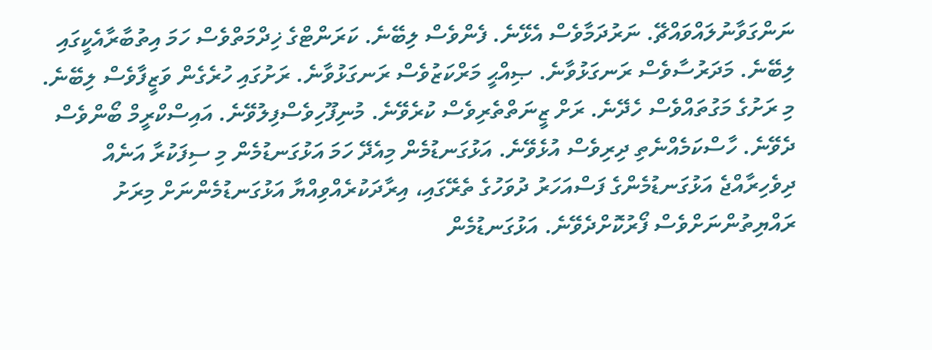ނަންގަވާނުލައްވައްޗޭ. ނަރުދަމާވެސް އެޅޭނެ. ފެންވެސް ލިބޭނެ. ކަރަންޓްގެ ޚިދްމަތްވެސް ހަމަ އިތުބާރާއެކީގައި ލިބޭނެ. މަދަރުސާވެސް ރަނގަޅުވާނެ. ޞިއްޙީ މަރްކަޒުވެސް ރަނގަޅުވާނެ. ރަށުގައި ހުރެގެން ވަޒީފާވެސް ލިބޭނެ. މި ރަށުގެ މަގުތައްވެސް ހެދޭނެ. ރަށް ޒީނަތްތެރިވެސް ކުރެވޭނެ. މުނިފޫހިވެސްފިލުވޭނެ. އައިސްކްރީމް ބޯންވެސް ދެވޭނެ. ހާސްކަމެއްނެތި ދިރިވެސް އުޅެވޭނެ. އަޅުގަނޑުމެން މިއެދޭ ހަމަ އަޅުގަނޑުމެން މި ސިފަކުރާ އަނެއް ދިވެހިރާއްޖެ އަޅުގަނޑުމެންގެ ފަސްއަހަރު ދުވަހުގެ ތެރޭގައި، އިރާދަކުރެއްވިއްޔާ އަޅުގަނޑުމެންނަށް މިރަށު ރައްޔިތުންނަށްވެސް ފޯރުކޮށްދެވޭނެ. އަޅުގަނޑުމެން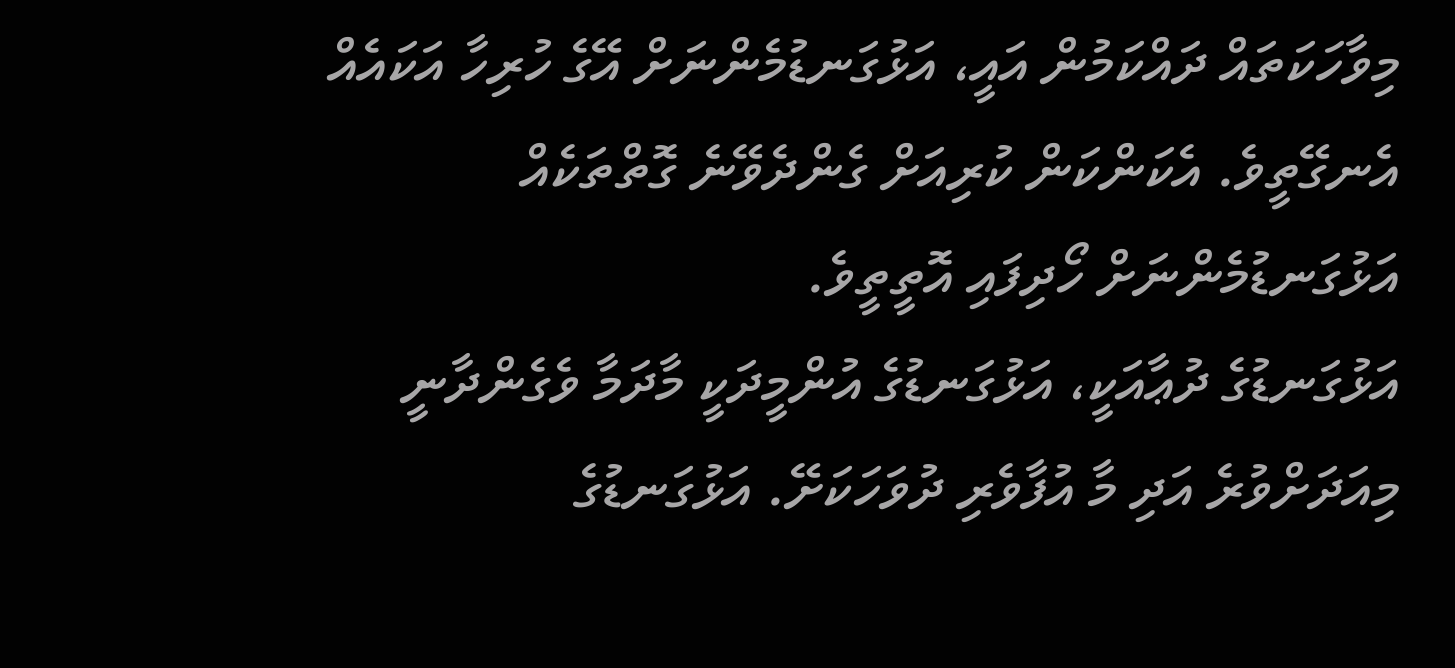މިވާހަކަތައް ދައްކަމުން އައީ، އަޅުގަނޑުމެންނަށް އޭގެ ހުރިހާ އަކައެއް އެނގޭތީވެ. އެކަންކަން ކުރިއަށް ގެންދެވޭނެ ގޮތްތަކެއް އަޅުގަނޑުމެންނަށް ހޯދިފައި އޮތީތީވެ.
އަޅުގަނޑުގެ ދުޢާއަކީ، އަޅުގަނޑުގެ އުންމީދަކީ މާދަމާ ވެގެންދާނީ މިއަދަށްވުރެ އަދި މާ އުފާވެރި ދުވަހަކަށޭ. އަޅުގަނޑުގެ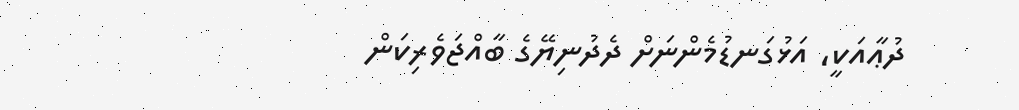ދުޢާއަކީ، އަޅުގަނޑުމެންނަށް ދެދުނިޔޭގެ ބާއްޖަވެރިކަން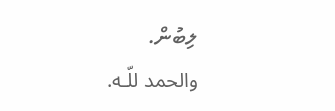ލިބުން.
والحمد للّـه.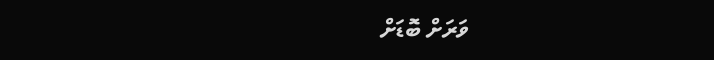ވަރަށް ބޮޑަށް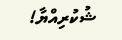ޝުކުރިއްޔާ!